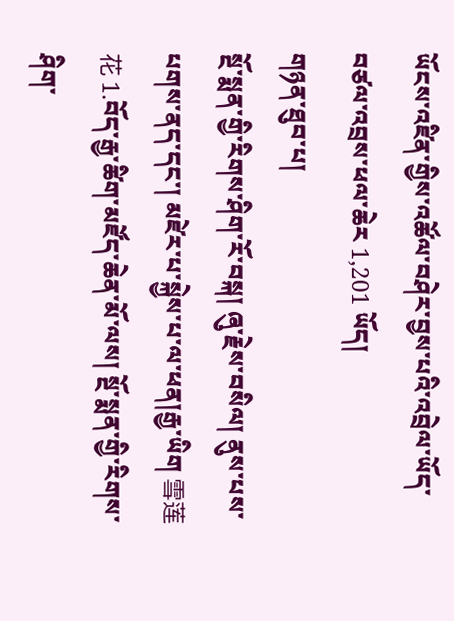ཡོངས་འཛིན་གྱིས་འཚོལ་བཤེར་བྱས་པའི་འབྲེལ་ཡོད་བཙལ་འབྲས་ཕལ་ཆེར 1,201 ཡོད།
གཉན་ཐུབ་པ།
སྔོ་སྨན་གྱི་རིགས་ཤིག་རོ་བསྐ། ཞུ་རྗེས་བསིལ། ནུས་པས་པགས་ནད་དང་། མཛེར་པ་སྐྱེས་པ་ལ་ཕན།རྒྱ་ཡིག 雪莲花 1.བོད་རྒྱ་ཚིག་མཛོད་ཆེན་མོ་ལས། སྔོ་སྨན་གྱི་རིགས་ཤིག་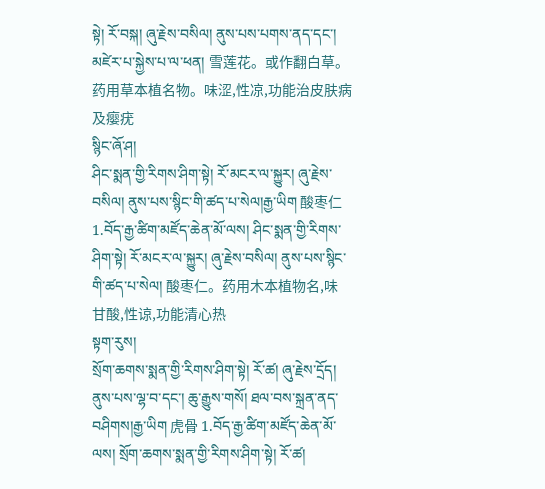སྟེ། རོ་བསྐ། ཞུ་རྗེས་བསིལ། ནུས་པས་པགས་ནད་དང་། མཛེར་པ་སྐྱེས་པ་ལ་ཕན། 雪莲花。或作翻白草。药用草本植名物。味涩,性凉,功能治皮肤病及瘿疣
སྙིང་ཞོ་ཤ།
ཤིང་སྨན་གྱི་རིགས་ཤིག་སྟེ། རོ་མངར་ལ་སྐྱུར། ཞུ་རྗེས་བསིལ། ནུས་པས་སྙིང་གི་ཚད་པ་སེལ།རྒྱ་ཡིག 酸枣仁 1.བོད་རྒྱ་ཚིག་མཛོད་ཆེན་མོ་ལས། ཤིང་སྨན་གྱི་རིགས་ཤིག་སྟེ། རོ་མངར་ལ་སྐྱུར། ཞུ་རྗེས་བསིལ། ནུས་པས་སྙིང་གི་ཚད་པ་སེལ། 酸枣仁。药用木本植物名,味甘酸,性谅,功能清心热
སྟག་རུས།
སྲོག་ཆགས་སྨན་གྱི་རིགས་ཤིག་སྟེ། རོ་ཚ། ཞུ་རྗེས་དྲོད། ནུས་པས་ལྷ་བ་དང་། ཆུ་རྒྱུས་གསོ། ཐལ་བས་སྐྲན་ནད་བཤིགས།རྒྱ་ཡིག 虎骨 1.བོད་རྒྱ་ཚིག་མཛོད་ཆེན་མོ་ལས། སྲོག་ཆགས་སྨན་གྱི་རིགས་ཤིག་སྟེ། རོ་ཚ།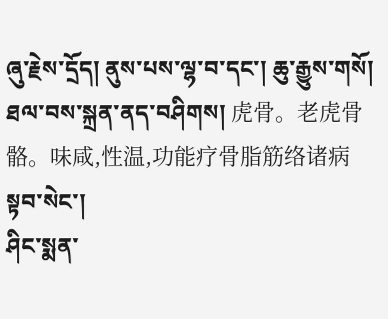ཞུ་རྗེས་དྲོད། ནུས་པས་ལྷ་བ་དང་། ཆུ་རྒྱུས་གསོ། ཐལ་བས་སྐྲན་ནད་བཤིགས། 虎骨。老虎骨骼。味咸,性温,功能疗骨脂筋络诸病
སྟབ་སེང་།
ཤིང་སྨན་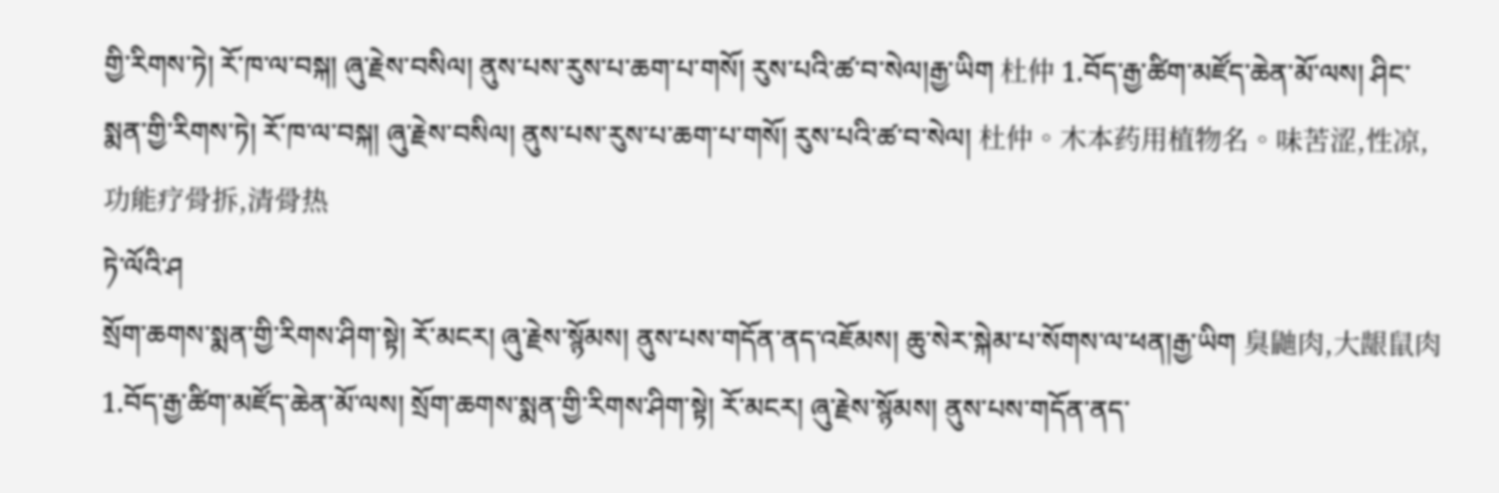གྱི་རིགས་ཏེ། རོ་ཁ་ལ་བསྐ། ཞུ་རྗེས་བསིལ། ནུས་པས་རུས་པ་ཆག་པ་གསོ། རུས་པའི་ཚ་བ་སེལ།རྒྱ་ཡིག 杜仲 1.བོད་རྒྱ་ཚིག་མཛོད་ཆེན་མོ་ལས། ཤིང་སྨན་གྱི་རིགས་ཏེ། རོ་ཁ་ལ་བསྐ། ཞུ་རྗེས་བསིལ། ནུས་པས་རུས་པ་ཆག་པ་གསོ། རུས་པའི་ཚ་བ་སེལ། 杜仲。木本药用植物名。味苦涩,性凉,功能疗骨拆,清骨热
ཏེ་ལོའི་ཤ
སྲོག་ཆགས་སྨན་གྱི་རིགས་ཤིག་སྟེ། རོ་མངར། ཞུ་རྗེས་སྙོམས། ནུས་པས་གདོན་ནད་འཇོམས། ཆུ་སེར་སྐེམ་པ་སོགས་ལ་ཕན།རྒྱ་ཡིག 臭鼬肉,大龈鼠肉 1.བོད་རྒྱ་ཚིག་མཛོད་ཆེན་མོ་ལས། སྲོག་ཆགས་སྨན་གྱི་རིགས་ཤིག་སྟེ། རོ་མངར། ཞུ་རྗེས་སྙོམས། ནུས་པས་གདོན་ནད་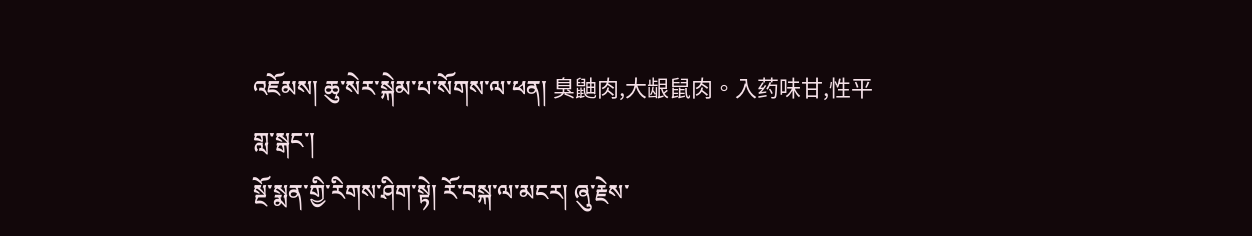འཇོམས། ཆུ་སེར་སྐེམ་པ་སོགས་ལ་ཕན། 臭鼬肉,大龈鼠肉。入药味甘,性平
གླ་སྒང་།
སྔོ་སྨན་གྱི་རིགས་ཤིག་སྟེ། རོ་བསྐ་ལ་མངར། ཞུ་རྗེས་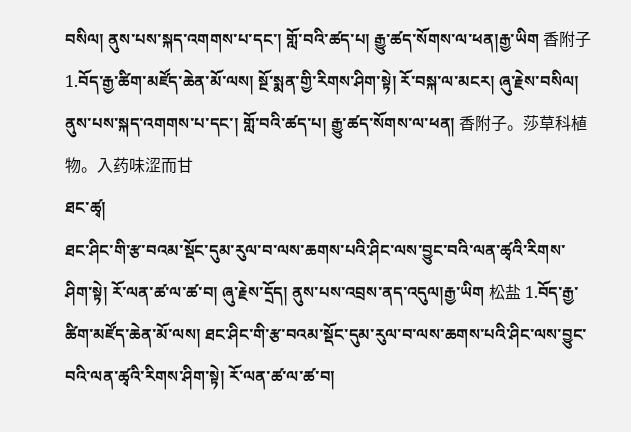བསིལ། ནུས་པས་སྐད་འགགས་པ་དང་། གློ་བའི་ཚད་པ། རྒྱུ་ཚད་སོགས་ལ་ཕན།རྒྱ་ཡིག 香附子 1.བོད་རྒྱ་ཚིག་མཛོད་ཆེན་མོ་ལས། སྔོ་སྨན་གྱི་རིགས་ཤིག་སྟེ། རོ་བསྐ་ལ་མངར། ཞུ་རྗེས་བསིལ། ནུས་པས་སྐད་འགགས་པ་དང་། གློ་བའི་ཚད་པ། རྒྱུ་ཚད་སོགས་ལ་ཕན། 香附子。莎草科植物。入药味涩而甘
ཐང་ཚྭ།
ཐང་ཤིང་གི་རྩ་བའམ་སྡོང་དུམ་རུལ་བ་ལས་ཆགས་པའི་ཤིང་ལས་བྱུང་བའི་ལན་ཚྭའི་རིགས་ཤིག་སྟེ། རོ་ལན་ཚ་ལ་ཚ་བ། ཞུ་རྗེས་དྲོད། ནུས་པས་འབྲས་ནད་འདུལ།རྒྱ་ཡིག 松盐 1.བོད་རྒྱ་ཚིག་མཛོད་ཆེན་མོ་ལས། ཐང་ཤིང་གི་རྩ་བའམ་སྡོང་དུམ་རུལ་བ་ལས་ཆགས་པའི་ཤིང་ལས་བྱུང་བའི་ལན་ཚྭའི་རིགས་ཤིག་སྟེ། རོ་ལན་ཚ་ལ་ཚ་བ།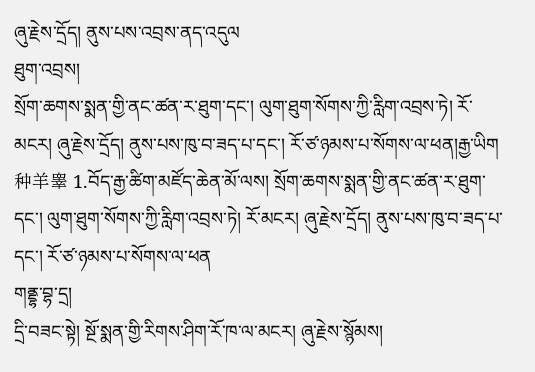ཞུ་རྗེས་དྲོད། ནུས་པས་འབྲས་ནད་འདུལ
ཐུག་འབྲས།
སྲོག་ཆགས་སྨན་གྱི་ནང་ཚན་ར་ཐུག་དང་། ལུག་ཐུག་སོགས་ཀྱི་རླིག་འབྲས་ཏེ། རོ་མངར། ཞུ་རྗེས་དྲོད། ནུས་པས་ཁུ་བ་ཟད་པ་དང་། རོ་ཙ་ཉམས་པ་སོགས་ལ་ཕན།རྒྱ་ཡིག 种羊睾 1.བོད་རྒྱ་ཚིག་མཛོད་ཆེན་མོ་ལས། སྲོག་ཆགས་སྨན་གྱི་ནང་ཚན་ར་ཐུག་དང་། ལུག་ཐུག་སོགས་ཀྱི་རླིག་འབྲས་ཏེ། རོ་མངར། ཞུ་རྗེས་དྲོད། ནུས་པས་ཁུ་བ་ཟད་པ་དང་། རོ་ཙ་ཉམས་པ་སོགས་ལ་ཕན
གནྡྷ་བྷ་དྲ།
དྲི་བཟང་སྟེ། སྔོ་སྨན་གྱི་རིགས་ཤིག་རོ་ཁ་ལ་མངར། ཞུ་རྗེས་སྙོམས།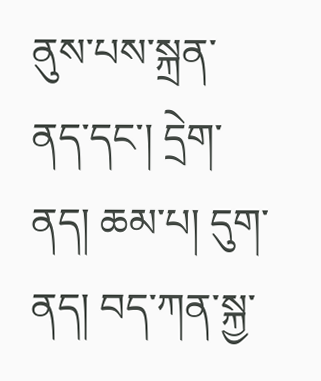ནུས་པས་སྐྲན་ནད་དང་། དྲེག་ནད། ཆམ་པ། དུག་ནད། བད་ཀན་སྐྱ་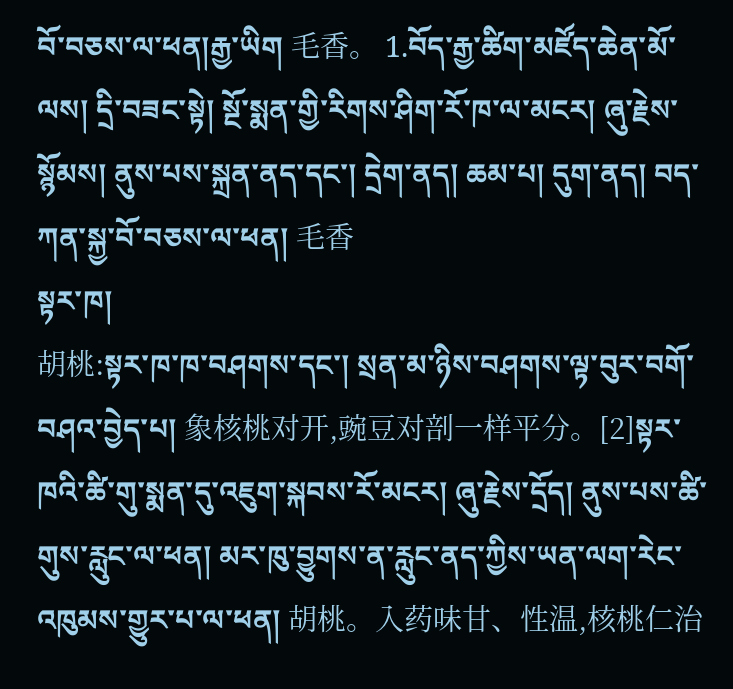བོ་བཅས་ལ་ཕན།རྒྱ་ཡིག 毛香。 1.བོད་རྒྱ་ཚིག་མཛོད་ཆེན་མོ་ལས། དྲི་བཟང་སྟེ། སྔོ་སྨན་གྱི་རིགས་ཤིག་རོ་ཁ་ལ་མངར། ཞུ་རྗེས་སྙོམས། ནུས་པས་སྐྲན་ནད་དང་། དྲེག་ནད། ཆམ་པ། དུག་ནད། བད་ཀན་སྐྱ་བོ་བཅས་ལ་ཕན། 毛香
སྟར་ཁ།
胡桃:སྟར་ཁ་ཁ་བཤགས་དང་། སྲན་མ་ཉིས་བཤགས་ལྟ་བུར་བགོ་བཤའ་བྱེད་པ། 象核桃对开,豌豆对剖一样平分。[2]སྟར་ཁའི་ཚི་གུ་སྨན་དུ་འཇུག་སྐབས་རོ་མངར། ཞུ་རྗེས་དྲོད། ནུས་པས་ཚི་གུས་རླུང་ལ་ཕན། མར་ཁུ་བྱུགས་ན་རླུང་ནད་ཀྱིས་ཡན་ལག་རེང་འཁུམས་གྱུར་པ་ལ་ཕན། 胡桃。入药味甘、性温,核桃仁治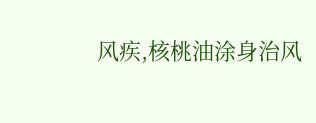风疾,核桃油涂身治风